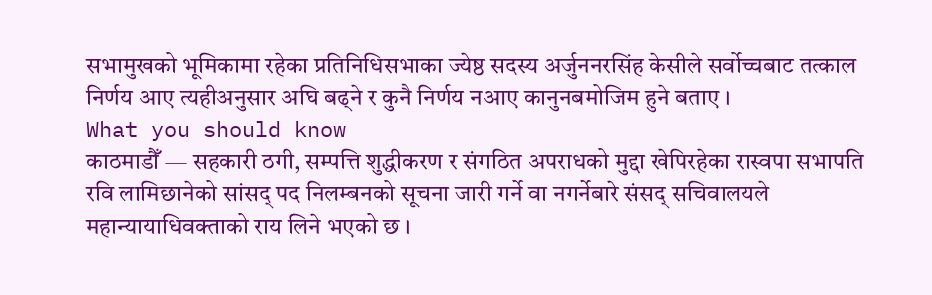सभामुखको भूमिकामा रहेका प्रतिनिधिसभाका ज्येष्ठ सदस्य अर्जुननरसिंह केसीले सर्वोच्चबाट तत्काल निर्णय आए त्यहीअनुसार अघि बढ्ने र कुनै निर्णय नआए कानुनबमोजिम हुने बताए ।
What you should know
काठमाडौँ — सहकारी ठगी, सम्पत्ति शुद्धीकरण र संगठित अपराधको मुद्दा खेपिरहेका रास्वपा सभापति रवि लामिछानेको सांसद् पद निलम्बनको सूचना जारी गर्ने वा नगर्नेबारे संसद् सचिवालयले महान्यायाधिवक्ताको राय लिने भएको छ ।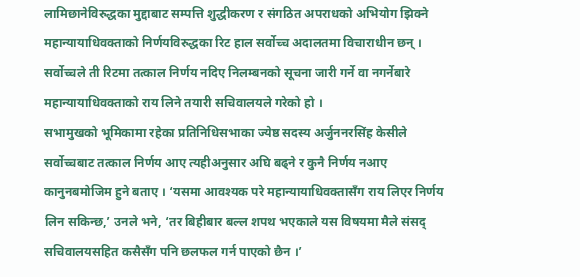लामिछानेविरुद्धका मुद्दाबाट सम्पत्ति शुद्धीकरण र संगठित अपराधको अभियोग झिक्ने महान्यायाधिवक्ताको निर्णयविरुद्धका रिट हाल सर्वोच्च अदालतमा विचाराधीन छन् । सर्वोच्चले ती रिटमा तत्काल निर्णय नदिए निलम्बनको सूचना जारी गर्ने वा नगर्नेबारे महान्यायाधिवक्ताको राय लिने तयारी सचिवालयले गरेको हो ।
सभामुखको भूमिकामा रहेका प्रतिनिधिसभाका ज्येष्ठ सदस्य अर्जुननरसिंह केसीले सर्वोच्चबाट तत्काल निर्णय आए त्यहीअनुसार अघि बढ्ने र कुनै निर्णय नआए कानुनबमोजिम हुने बताए । ‘यसमा आवश्यक परे महान्यायाधिवक्तासँग राय लिएर निर्णय लिन सकिन्छ,’ उनले भने, ‘तर बिहीबार बल्ल शपथ भएकाले यस विषयमा मैले संसद् सचिवालयसहित कसैसँग पनि छलफल गर्न पाएको छैन ।’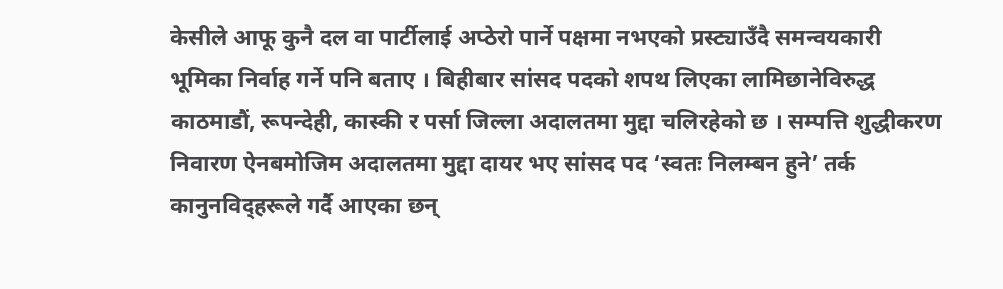केसीले आफू कुनै दल वा पार्टीलाई अप्ठेरो पार्ने पक्षमा नभएको प्रस्ट्याउँदै समन्वयकारी भूमिका निर्वाह गर्ने पनि बताए । बिहीबार सांसद पदको शपथ लिएका लामिछानेविरुद्ध काठमाडौं, रूपन्देही, कास्की र पर्सा जिल्ला अदालतमा मुद्दा चलिरहेको छ । सम्पत्ति शुद्धीकरण निवारण ऐनबमोजिम अदालतमा मुद्दा दायर भए सांसद पद ‘स्वतः निलम्बन हुने’ तर्क कानुनविद्हरूले गर्दै आएका छन्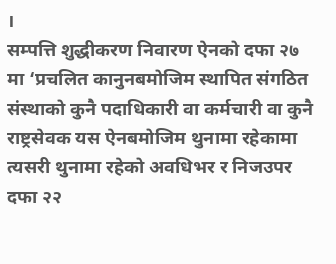।
सम्पत्ति शुद्धीकरण निवारण ऐनको दफा २७ मा ‘प्रचलित कानुनबमोजिम स्थापित संगठित संस्थाको कुनै पदाधिकारी वा कर्मचारी वा कुनै राष्ट्रसेवक यस ऐनबमोजिम थुनामा रहेकामा त्यसरी थुनामा रहेको अवधिभर र निजउपर दफा २२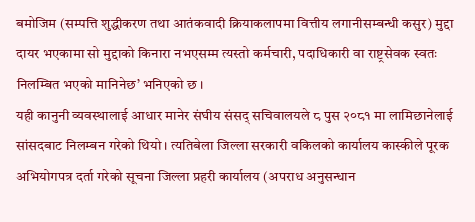बमोजिम (सम्पत्ति शुद्धीकरण तथा आतंकवादी क्रियाकलापमा वित्तीय लगानीसम्बन्धी कसुर) मुद्दा दायर भएकामा सो मुद्दाको किनारा नभएसम्म त्यस्तो कर्मचारी, पदाधिकारी वा राष्ट्रसेवक स्वतः निलम्बित भएको मानिनेछ’ भनिएको छ ।
यही कानुनी व्यवस्थालाई आधार मानेर संघीय संसद् सचिवालयले ८ पुस २०८१ मा लामिछानेलाई सांसदबाट निलम्बन गरेको थियो । त्यतिबेला जिल्ला सरकारी वकिलको कार्यालय कास्कीले पूरक अभियोगपत्र दर्ता गरेको सूचना जिल्ला प्रहरी कार्यालय (अपराध अनुसन्धान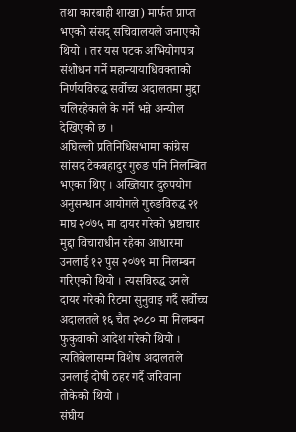तथा कारबाही शाखा) मार्फत प्राप्त भएको संसद् सचिवालयले जनाएको थियो । तर यस पटक अभियोगपत्र संशोधन गर्ने महान्यायाधिवक्ताको निर्णयविरुद्ध सर्वोच्च अदालतमा मुद्दा चलिरहेकाले के गर्ने भन्ने अन्योल देखिएको छ ।
अघिल्लो प्रतिनिधिसभामा कांग्रेस सांसद टेकबहादुर गुरुङ पनि निलम्बित भएका थिए । अख्तियार दुरुपयोग अनुसन्धान आयोगले गुरुङविरुद्ध २१ माघ २०७५ मा दायर गरेको भ्रष्टाचार मुद्दा विचाराधीन रहेका आधारमा उनलाई १२ पुस २०७९ मा निलम्बन गरिएको थियो । त्यसविरुद्ध उनले दायर गरेको रिटमा सुनुवाइ गर्दै सर्वोच्च अदालतले १६ चैत २०८० मा निलम्बन फुकुवाको आदेश गरेको थियो । त्यतिबेलासम्म विशेष अदालतले उनलाई दोषी ठहर गर्दै जरिवाना तोकेको थियो ।
संघीय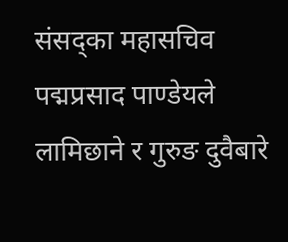संसद्का महासचिव पद्मप्रसाद पाण्डेयले लामिछाने र गुरुङ दुवैबारे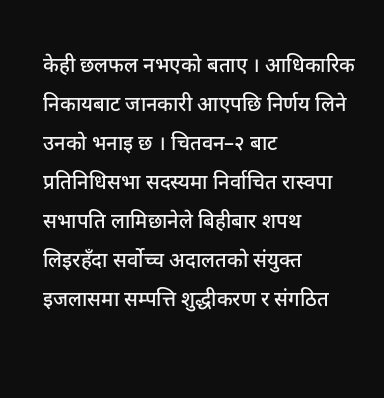केही छलफल नभएको बताए । आधिकारिक निकायबाट जानकारी आएपछि निर्णय लिने उनको भनाइ छ । चितवन–२ बाट प्रतिनिधिसभा सदस्यमा निर्वाचित रास्वपा सभापति लामिछानेले बिहीबार शपथ लिइरहँदा सर्वोच्च अदालतको संयुक्त इजलासमा सम्पत्ति शुद्धीकरण र संगठित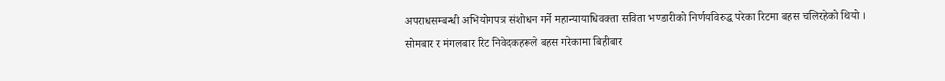अपराधसम्बन्धी अभियोगपत्र संशोधन गर्ने महान्यायाधिवक्ता सविता भण्डारीको निर्णयविरुद्ध परेका रिटमा बहस चलिरहेको थियो ।
सोमबार र मंगलबार रिट निवेदकहरूले बहस गरेकामा बिहीबार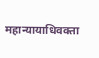महान्यायाधिवक्ता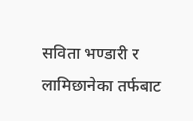सविता भण्डारी र लामिछानेका तर्फबाट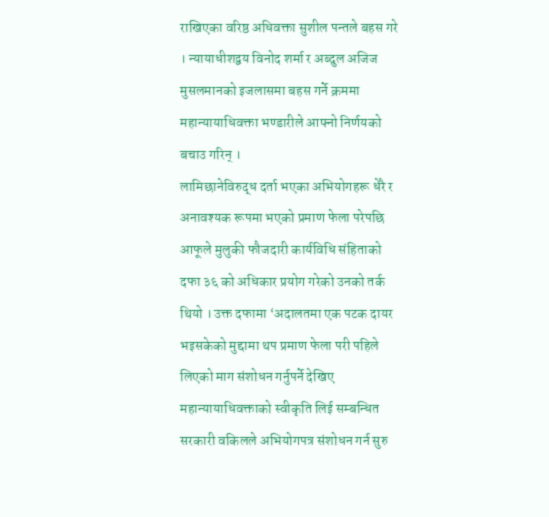राखिएका वरिष्ठ अधिवक्ता सुशील पन्तले बहस गरे । न्यायाधीशद्वय विनोद शर्मा र अब्दुल अजिज मुसलमानको इजलासमा बहस गर्ने क्रममा महान्यायाधिवक्ता भण्डारीले आफ्नो निर्णयको बचाउ गरिन् ।
लामिछानेविरुद्ध दर्ता भएका अभियोगहरू धेरै र अनावश्यक रूपमा भएको प्रमाण फेला परेपछि आफूले मुलुकी फौजदारी कार्यविधि संहिताको दफा ३६ को अधिकार प्रयोग गरेको उनको तर्क थियो । उक्त दफामा ‘अदालतमा एक पटक दायर भइसकेको मुद्दामा थप प्रमाण फेला परी पहिले लिएको माग संशोधन गर्नुपर्ने देखिए महान्यायाधिवक्ताको स्वीकृति लिई सम्बन्धित सरकारी वकिलले अभियोगपत्र संशोधन गर्न सुरु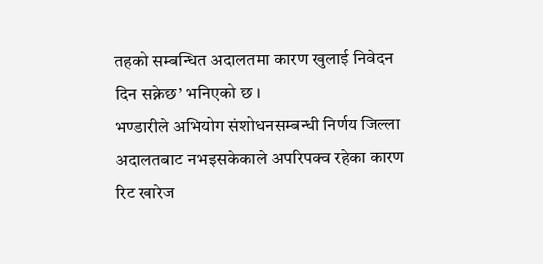तहको सम्बन्धित अदालतमा कारण खुलाई निवेदन दिन सक्नेछ’ भनिएको छ ।
भण्डारीले अभियोग संशोधनसम्बन्धी निर्णय जिल्ला अदालतबाट नभइसकेकाले अपरिपक्व रहेका कारण रिट खारेज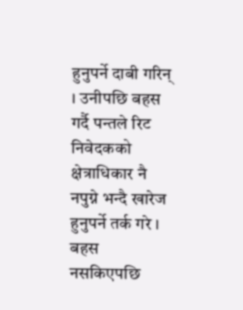हुनुपर्ने दाबी गरिन् । उनीपछि बहस गर्दै पन्तले रिट निवेदकको क्षेत्राधिकार नै नपुग्ने भन्दै खारेज हुनुपर्ने तर्क गरे । बहस नसकिएपछि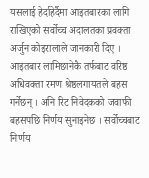यसलाई हेर्दाहेर्दैमा आइतबारका लागि राखिएको सर्वोच्च अदालतका प्रवक्ता अर्जुन कोइरालाले जानकारी दिए ।
आइतबार लामिछानेकै तर्फबाट वरिष्ठ अधिवक्ता रमण श्रेष्ठलगायतले बहस गर्नेछन् । अनि रिट निवेदकको जवाफी बहसपछि निर्णय सुनाइनेछ । सर्वोच्चबाट निर्णय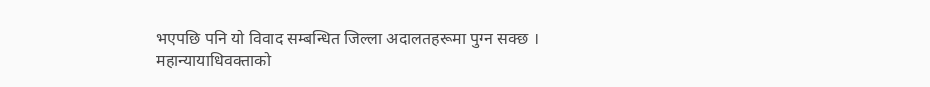भएपछि पनि यो विवाद सम्बन्धित जिल्ला अदालतहरूमा पुग्न सक्छ ।
महान्यायाधिवक्ताको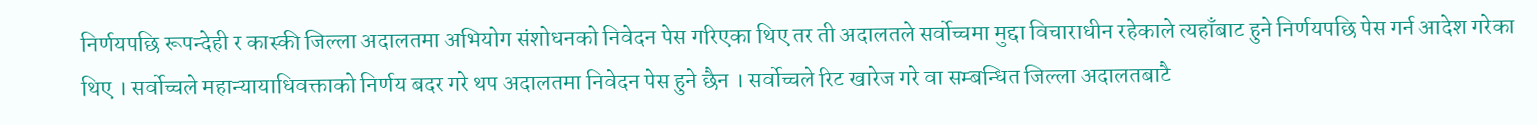निर्णयपछि रूपन्देही र कास्की जिल्ला अदालतमा अभियोग संशोधनको निवेदन पेस गरिएका थिए तर ती अदालतले सर्वोच्चमा मुद्दा विचाराधीन रहेकाले त्यहाँबाट हुने निर्णयपछि पेस गर्न आदेश गरेका थिए । सर्वोच्चले महान्यायाधिवक्ताको निर्णय बदर गरे थप अदालतमा निवेदन पेस हुने छैन । सर्वोच्चले रिट खारेज गरे वा सम्बन्धित जिल्ला अदालतबाटै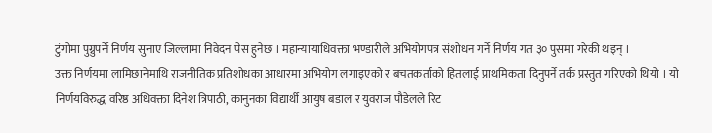टुंगोमा पुग्नुपर्ने निर्णय सुनाए जिल्लामा निवेदन पेस हुनेछ । महान्यायाधिवक्ता भण्डारीले अभियोगपत्र संशोधन गर्ने निर्णय गत ३० पुसमा गरेकी थइन् ।
उक्त निर्णयमा लामिछानेमाथि राजनीतिक प्रतिशोधका आधारमा अभियोग लगाइएको र बचतकर्ताको हितलाई प्राथमिकता दिनुपर्ने तर्क प्रस्तुत गरिएको थियो । यो निर्णयविरुद्ध वरिष्ठ अधिवक्ता दिनेश त्रिपाठी, कानुनका विद्यार्थी आयुष बडाल र युवराज पौडेलले रिट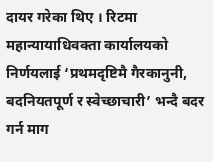दायर गरेका थिए । रिटमा महान्यायाधिवक्ता कार्यालयको निर्णयलाई ‘प्रथमदृष्टिमै गैरकानुनी, बदनियतपूर्ण र स्वेच्छाचारी’ भन्दै बदर गर्न माग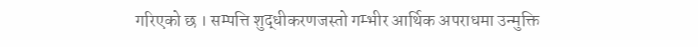गरिएको छ । सम्पत्ति शुद्धीकरणजस्तो गम्भीर आर्थिक अपराधमा उन्मुक्ति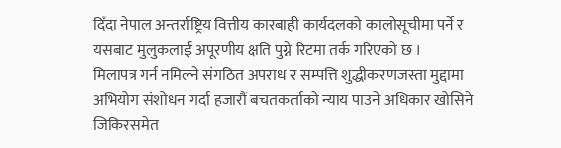दिँदा नेपाल अन्तर्राष्ट्रिय वित्तीय कारबाही कार्यदलको कालोसूचीमा पर्ने र यसबाट मुलुकलाई अपूरणीय क्षति पुग्ने रिटमा तर्क गरिएको छ ।
मिलापत्र गर्न नमिल्ने संगठित अपराध र सम्पत्ति शुद्धीकरणजस्ता मुद्दामा अभियोग संशोधन गर्दा हजारौं बचतकर्ताको न्याय पाउने अधिकार खोसिने जिकिरसमेत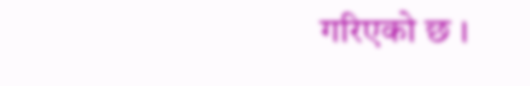गरिएको छ ।